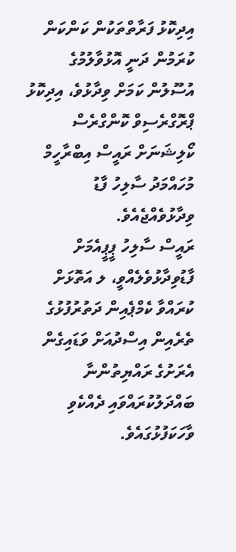އިދިކޮޅު ފަރާތްތަކުން ކަންކަން ކުރަމުން ދަނީ އޮޅުވާލުމުގެ އުސޫލުން ކަމަށް ވިދާޅުވެ، އިދިކޮޅު ޕްރޮގްރެސިވް ކޮންގްރެސް ކޯލިޝަނަށް ރައީސް އިބްރާހީމް މުހައްމަދު ސާލިހު ފާޑު ވިދާޅުވެއްޖެއެވެ.
ރައީސް ސާލިހު ޕީޕީއެމަށް ފާޑުވިދާޅުވެލެއްވީ، ލ އަތޮޅަށް ކުރައްވާ ކެމްޕެއިން ދަތުރުފުޅުގެ ތެރެއިން އިސްދުއަށް ވަޑައިގެން އެރަށުގެ ރައްޔިތުންނާ ބައްދަލުކުރައްވައި ދެއްކެވި ވާހަކަފުޅުގައެވެ.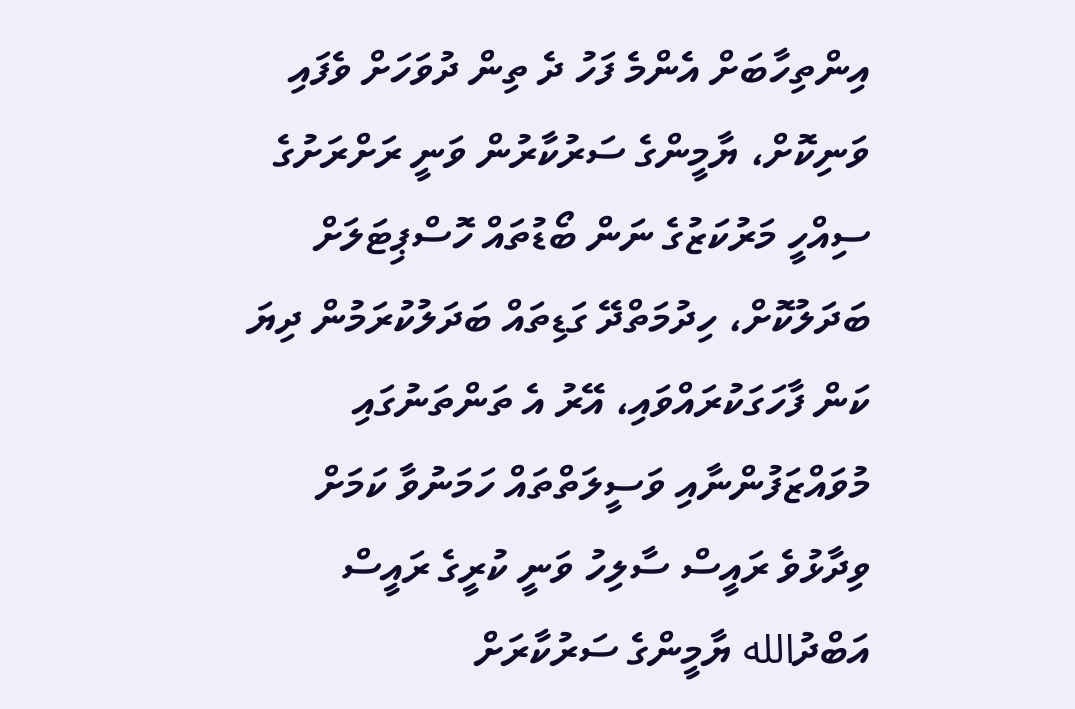އިންތިހާބަށް އެންމެ ފަހު ދެ ތިން ދުވަހަށް ވެފައި ވަނިކޮށް، ޔާމީންގެ ސަރުކާރުން ވަނީ ރަށްރަށުގެ ސިއްހީ މަރުކަޒުގެ ނަން ބޯޑުތައް ހޮސްޕިޓަލަށް ބަދަލުކޮށް، ހިދުމަތްދޭ ގަޑިތައް ބަދަލުކުރަމުން ދިޔަ ކަން ފާހަގަކުރައްވައި، އޭރު އެ ތަންތަނުގައި މުވައްޒަފުންނާއި ވަސީލަތްތައް ހަމަނުވާ ކަމަށް ވިދާޅުވެ ރައީސް ސާލިހު ވަނީ ކުރީގެ ރައީސް އަބްދުالله ޔާމީންގެ ސަރުކާރަށް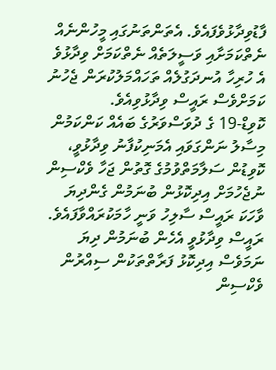ފާޑުވިދާޅުވެފައެވެ. އެތަންތަނުގައި މީހުންނެއް ނެތްކަމަށާއި ވަސީލަތެއް ނެތްކަމަށް ވިދާޅުވެ އެ ހުރިހާ އުނދަގުލެއް ތަހައްމަލުކުރަން ޖެހުނު ކަމަށްވެސް ރައީސް ވިދާޅުވިއެވެ.
ކޮވިޑް-19 ގެ ދުވަސްވަރުގެ ބައެއް ކަންކަމުން މިސާލު ނަންގަވައި އެމަނިކުފާނު ވިދާޅުވީ، ކޮވިޑުން ސަލާމަތްވުމުގެ ގޮތުން ޖަހާ ވެކްސިން ނުޖެހުމަށް އިދިކޮޅުން ބުނަމުން ގެންދިޔަ ވާހަކަ ރައީސް ސާލިހު ވަނީ ހާމަކުރައްވާފައެވެ. ރައީސް ވިދާޅުވީ އެހެން ބުނަމުން ދިޔަ ނަމަވެސް އިދިކޮޅު ފަރާތްތަކުން ސިއްރުން ވެކްސިން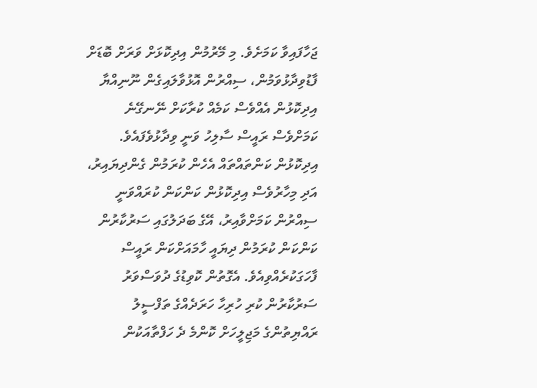ޖަހާފައިވާ ކަމަށެވެ. މި މޭރުމުން އިދިކޮޅަށް ވަރަށް ބޮޑަށް ފާޑުވިދާޅުވަމުން، ސިއްރުން އޮޅުވާލައިގެން ނޫނިއްޔާ އިދިކޮޅުން އެއްވެސް ކަމެއް ކުރާކަށް ނޭނގޭނެ ކަމަށްވެސް ރައީސް ސާލިހު ވަނީ ވިދާޅުވެފައެވެ.
އިދިކޮޅުން ކަންތައްތައް އެހެން ކުރަމުން ގެންދިޔައިރު، އަދި މިހާރުވެސް އިދިކޮޅުން ކަންކަން ކުރައްވަނީ ސިއްރުން ކަމަށްވާއިރު، އޭގެ ބަދަލުގައި ސަރުކާރުން ކަންކަން ކުރަމުން ދިޔައީ ހާމައަށްކަން ރައީސް ފާހަގަކުރެއްވިއެވެ. އެގޮތުން ކޮވިޑުގެ ދުވަސްވަރު ސަރުކާރުން ކުރި ހުރިހާ ހަރަދެއްގެ ތަފްސީލު ރައްޔިތުންގެ މަޖިލީހަށް ކޮންމެ ދެ ހަފްތާއަކުން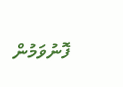ފޮނުވަމުން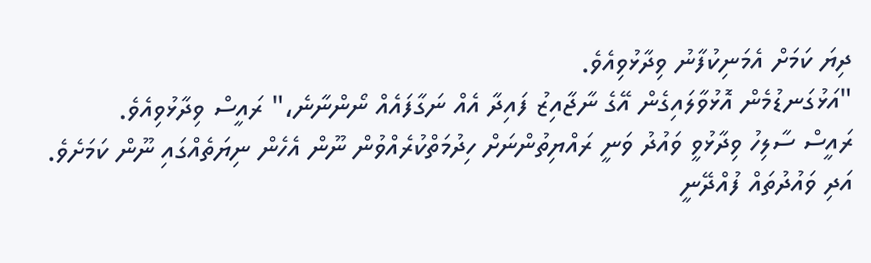ދިޔަ ކަމަށް އެމަނިކުފާނު ވިދާޅުވިއެވެ.
"އަޅުގަނޑުމެން އޮޅުވާލައިގެން އޭގެ ނާޖާއިޒު ފައިދާ އެއް ނަގާފައެއް ނޯންނާނެ،" ރައީސް ވިދާޅުވިއެވެ.
ރައީސް ސާލިހު ވިދާޅުވީ ވައުދު ވަނީ ރައްޔިތުންނަށް ހިދުމަތްކުރެއްވުން ނޫން އެހެން ނިޔަތެއްގައި ނޫން ކަމަށެވެ. އަދި ވައުދުތައް ފުއްދޭނީ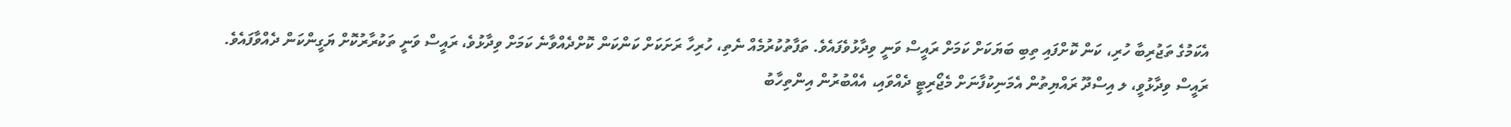އެކަމުގެ ތަޖުރިބާ ހުރި، ކަން ކޮށްފައި ތިބި ބަޔަކަށް ކަމަށް ރައީސް ވަނީ ވިދާޅުވެފައެވެ. ތަފާތުކުރުމެއް ނެތި، ހުރިހާ ރަށަކަށް ކަންކަން ކޮށްދެއްވާނެ ކަމަށް ވިދާޅުވެ، ރައީސް ވަނީ ތަކުރާރުކޮށް ޔަގީންކަން ދެއްވާފައެވެ.
ރައީސް ވިދާޅުވީ، ލ އިސްދޫ ރައްޔިތުން އެމަނިކުފާނަށް މެޖޯރިޓީ ދެއްވައި، އެއްބުރުން އިންތިހާބު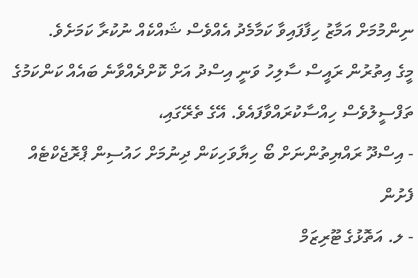ނިންމުމަށް އަމާޒު ހިފާފައިވާ ކަމާމެދު އެއްވެސް ޝައްކެއް ނުކުރާ ކަމަށެވެ.
މީގެ އިތުރުން ރައީސް ސާލިހު ވަނީ އިސްދު އަށް ކޮށްދެއްވާނެ ބައެއް ކަންކަމުގެ ތަފްސީލުވެސް ހިއްސާކުރައްވާފައެވެ. އޭގެ ތެރޭގައި،
- އިސްދޫ ރައްޔިތުންނަށް ބޯ ހިޔާވަހިކަން ދިނުމަށް ހައުސިން ޕްރޮޖެކްޓެއް ފެށުން
- ލ. އަތޮޅުގެ ޓޫރިޒަމް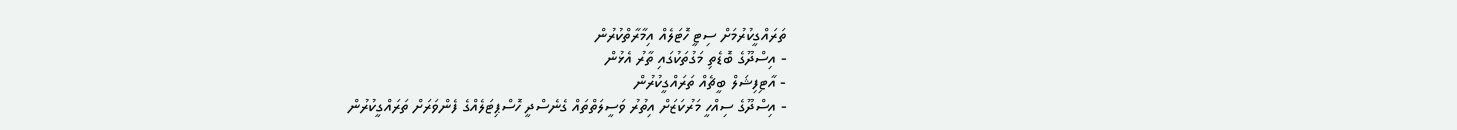ތަރައްގީކުރުމަށް ސިޓީ ހޮޓަލެއް އިމާރާތްކުރުން
- އިސްދޫގެ ބޮޑެތި މަގުތަކުގައި ތާރު އެޅުން
- އާޓިފިޝަލް ބީޗެއް ތަރައްގީކުރުން
- އިސްދޫގެ ސިއްހީ މަރުކަޒަށް އިތުރު ވަސީލަތްތައް ގެނެސްދީ ހޮސްޕިޓަލެއްގެ ފެންވަރަށް ތަރައްގީކުރުން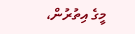މީގެ އިތުރުން،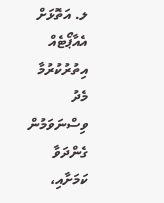ލ. އަތޮޅަށް އެއާޕޯޓެއް އިތުރުކުރުމާ މެދު ވިސްނަވަމުން ގެންދަވާ ކަމަށާއި،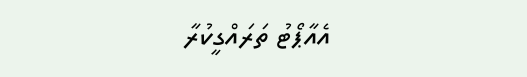އެއާޕޯޓު ތަރައްގީކުރާ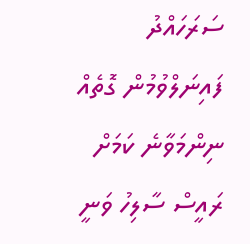ސަރަހައްދު ފައިނަލްވުމުން ގޮތެއް ނިންމަވާނެ ކަމަށް ރައީސް ސާލިހު ވަނީ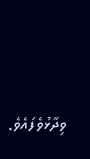ވިދާޅުވެފައެވެ.